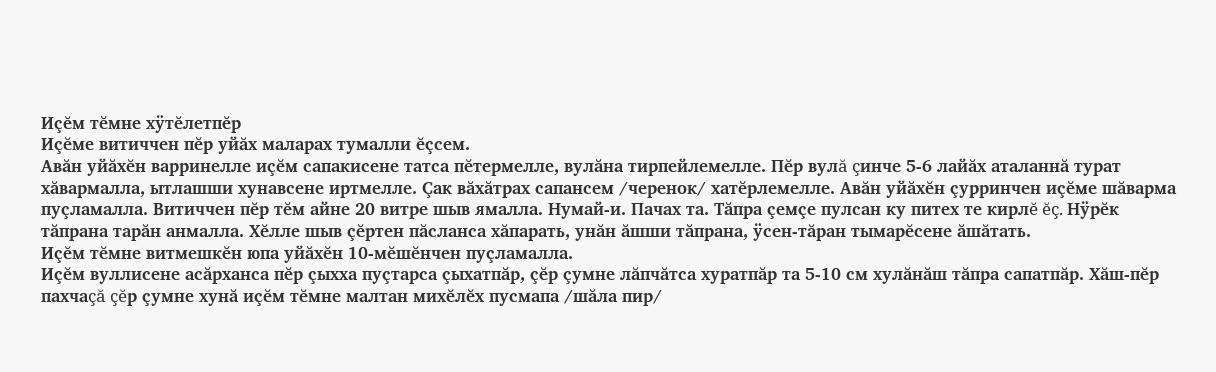Иçĕм тĕмне хÿтĕлетпĕр
Иçĕме витиччен пĕр уйăх маларах тумалли ĕçсем.
Авăн уйăхĕн варринелле иçĕм сапакисене татса пĕтермелле, вулăна тирпейлемелле. Пĕр вулă çинче 5-6 лайăх аталаннă турат хăвармалла, ытлашши хунавсене иртмелле. Çак вăхăтрах сапансем /черенок/ хатĕрлемелле. Авăн уйăхĕн çурринчен иçĕме шăварма пуçламалла. Витиччен пĕр тĕм айне 20 витре шыв ямалла. Нумай-и. Пачах та. Тăпра çемçе пулсан ку питех те кирлĕ ĕç. Нÿрĕк тăпрана тарăн анмалла. Хĕлле шыв çĕртен пăсланса хăпарать, унăн ăшши тăпрана, ÿсен-тăран тымарĕсене ăшăтать.
Иçĕм тĕмне витмешкĕн юпа уйăхĕн 10-мĕшĕнчен пуçламалла.
Иçĕм вуллисене асăрханса пĕр çыхха пуçтарса çыхатпăр, çĕр çумне лăпчăтса хуратпăр та 5-10 см хулăнăш тăпра сапатпăр. Хăш-пĕр пахчаçă çĕр çумне хунă иçĕм тĕмне малтан михĕлĕх пусмапа /шăла пир/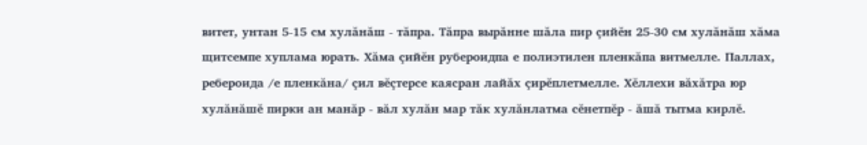витет, унтан 5-15 см хулăнăш - тăпра. Тăпра вырăнне шăла пир çийĕн 25-30 см хулăнăш хăма щитсемпе хуплама юрать. Хăма çийĕн рубероидпа е полиэтилен пленкăпа витмелле. Паллах, ребероида /е пленкăна/ çил вĕçтерсе каясран лайăх çирĕплетмелле. Хĕллехи вăхăтра юр хулăнăшĕ пирки ан манăр - вăл хулăн мар тăк хулăнлатма сĕнетпĕр - ăшă тытма кирлĕ.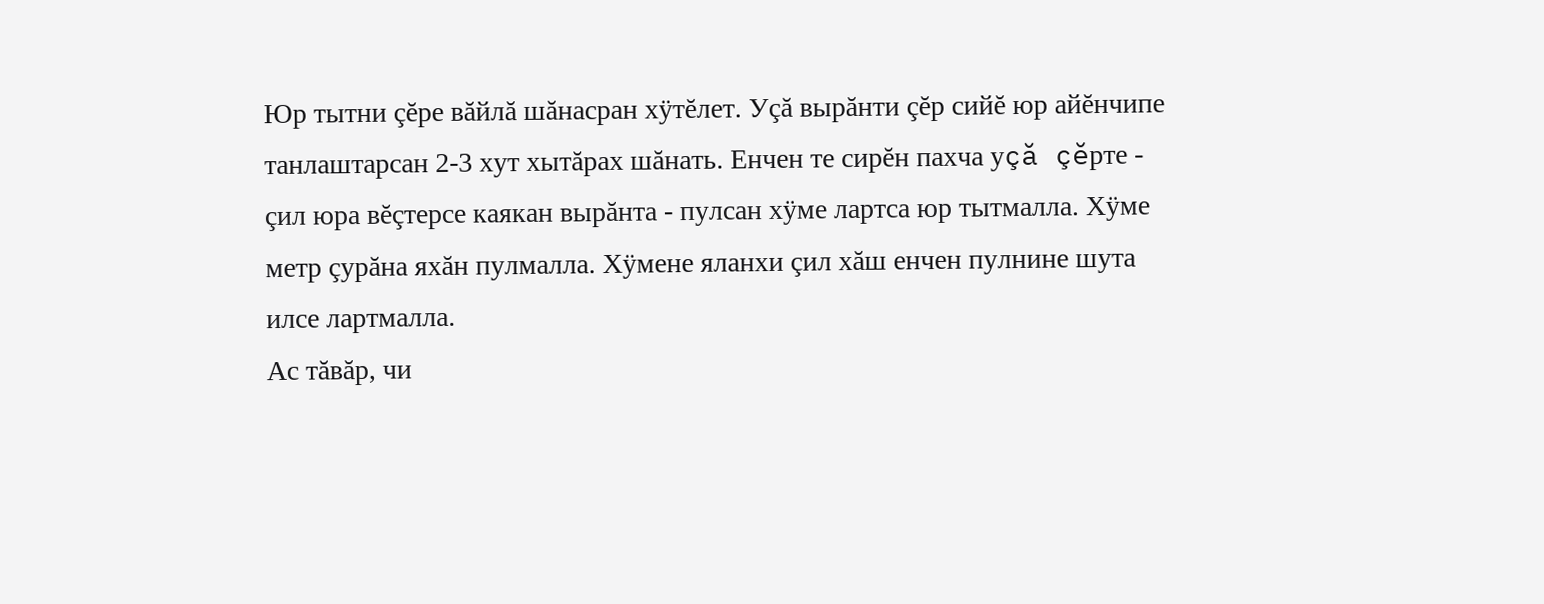Юр тытни çĕре вăйлă шăнасран хÿтĕлет. Уçă вырăнти çĕр сийĕ юр айĕнчипе танлаштарсан 2-3 хут хытăрах шăнать. Енчен те сирĕн пахча уçă çĕрте - çил юра вĕçтерсе каякан вырăнта - пулсан хÿме лартса юр тытмалла. Хÿме метр çурăна яхăн пулмалла. Хÿмене яланхи çил хăш енчен пулнине шута илсе лартмалла.
Ас тăвăр, чи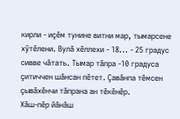кирли - иçĕм тунине витни мар, тымарсене хÿтĕлени. Вулă хĕллехи - 18... - 25 градус сивве чăтать. Тымар тăпра -10 градуса çитиччен шăнсан пĕтет. Çавăнпа тĕмсен çывăхĕнчи тăпрана ан тĕкĕнĕр.
Хăш-пĕр йăнăш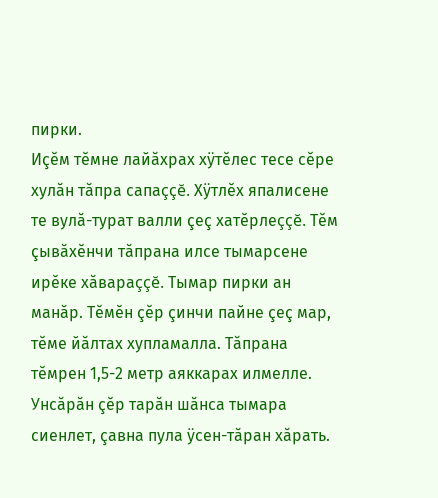пирки.
Иçĕм тĕмне лайăхрах хÿтĕлес тесе сĕре хулăн тăпра сапаççĕ. Хÿтлĕх япалисене те вулă-турат валли çеç хатĕрлеççĕ. Тĕм çывăхĕнчи тăпрана илсе тымарсене ирĕке хăвараççĕ. Тымар пирки ан манăр. Тĕмĕн çĕр çинчи пайне çеç мар, тĕме йăлтах хупламалла. Тăпрана тĕмрен 1,5-2 метр аяккарах илмелле. Унсăрăн çĕр тарăн шăнса тымара сиенлет, çавна пула ÿсен-тăран хăрать.